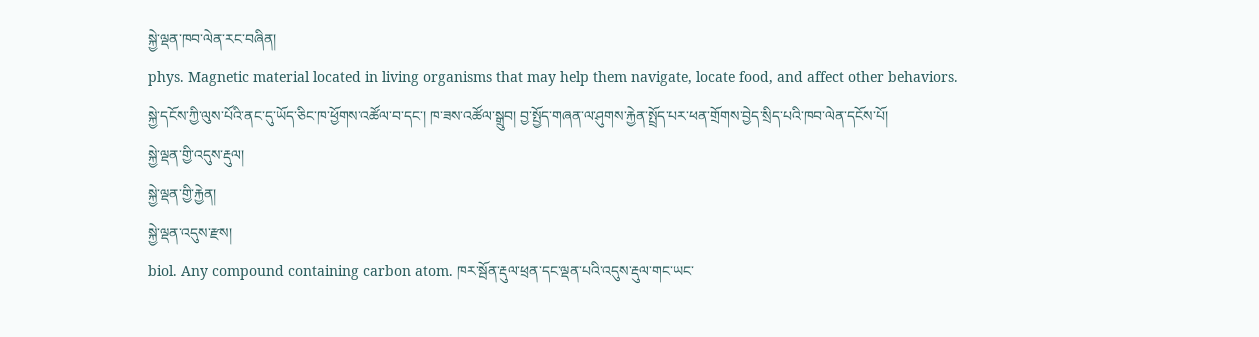སྐྱེ་ལྡན་ཁབ་ལེན་རང་བཞིན།
phys. Magnetic material located in living organisms that may help them navigate, locate food, and affect other behaviors. སྐྱེ་དངོས་ཀྱི་ལུས་པོའི་ནང་དུ་ཡོད་ཅིང་ཁ་ཕྱོགས་འཚོལ་བ་དང་། ཁ་ཟས་འཚོལ་སྒྲུབ། བྱ་སྤྱོད་གཞན་ལ་ཤུགས་རྐྱེན་སྤྲོད་པར་ཕན་གྲོགས་བྱེད་སྲིད་པའི་ཁབ་ལེན་དངོས་པོ།
སྐྱེ་ལྡན་གྱི་འདུས་རྡུལ།
སྐྱེ་ལྡན་གྱི་རྐྱེན།
སྐྱེ་ལྡན་འདུས་རྫས།
biol. Any compound containing carbon atom. ཁར་སྦོན་རྡུལ་ཕྲན་དང་ལྡན་པའི་འདུས་རྡུལ་གང་ཡང་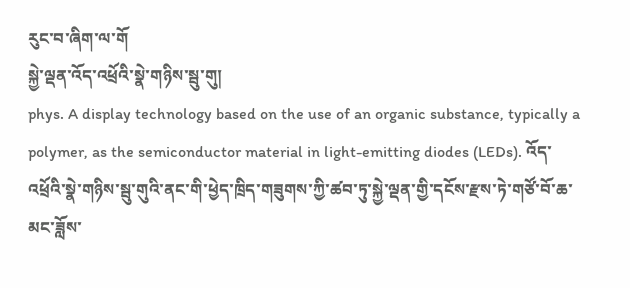རུང་བ་ཞིག་ལ་གོ
སྐྱེ་ལྡན་འོད་འཕྲོའི་སྣེ་གཉིས་སྦུ་གུ།
phys. A display technology based on the use of an organic substance, typically a polymer, as the semiconductor material in light-emitting diodes (LEDs). འོད་འཕྲོའི་སྣེ་གཉིས་སྦུ་གུའི་ནང་གི་ཕྱེད་ཁྲིད་གཟུགས་ཀྱི་ཚབ་ཏུ་སྐྱེ་ལྡན་གྱི་དངོས་རྫས་ཏེ་གཙོ་བོ་ཆ་མང་ཟློས་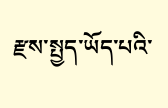རྫས་སྤྱད་ཡོད་པའི་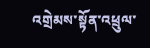འགྲེམས་སྟོན་འཕྲུལ་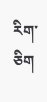རིག་ཅིག